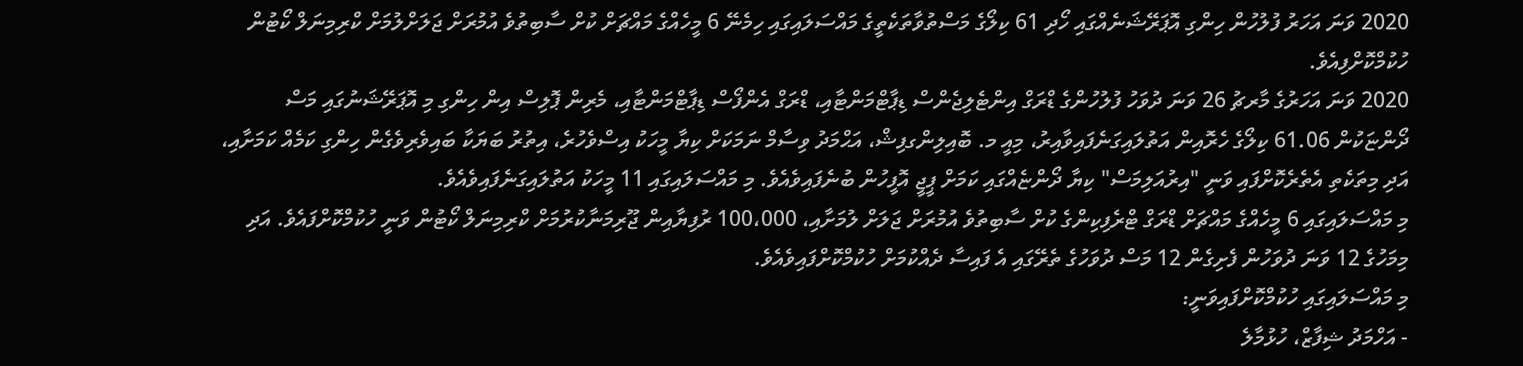2020 ވަނަ އަހަރު ފުލުހުން ހިންގި އޮޕަރޭޝަނެއްގައި ހޯދި 61 ކިލޯގެ މަސްތުވާތަކެތީގެ މައްސަލައިގައި ހިމެނޭ 6 މީހެއްގެ މައްޗަށް ކުށް ސާބިތުވެ އުމުރަށް ޖަލަށްލުމަށް ކްރިމިނަލް ކޯޓުން ހުކުމްކޮށްފިއެވެ.
2020 ވަނަ އަހަރުގެ މާރޗު 26 ވަނަ ދުވަހު ފުލުހުންގެ ޑްރަގް އިންޓެލިޖެންސް ޑިޕާޓްމަންޓާއި، ޑްރަގް އެންފޯސް ޑިޕާޓްމަންޓާއި، މެރިން ޕޮލިސް އިން ހިންގި މި އޮޕަރޭޝަނުގައި މަސް ދޯންޏަކުން 61.06 ކިލޯގެ ހެރޮއިން އަތުލައިގަނެފައިވާއިރު، މިއީ މ. ބޮއިލިންގފިޝް، އަޙްމަދު ވިސާމް ނަމަކަށް ކިޔާ މީހަކު އިސްވެހުރެ، އިތުރު ބަޔަކާ ބައިވެރިވެގެން ހިންގި ކަމެއް ކަމަށާއި، އަދި މިތަކެތި އެތެރެކޮށްފައި ވަނީ "އިރުއަލިމަސް" ކިޔާ ދޯންޏެއްގައި ކަމަށް ޕީޖީ އޮފީހުން ބުނެފައިވެއެވެ. މި މައްސަލައިގައި 11 މީހަކު އަތުލައިގަނެފައިވެއެވެ.
މި މައްސަލައިގައި 6 މީހެއްގެ މައްޗަށް ޑްރަގް ޓްރެފިކިންގެ ކުށް ސާބިތުވެ އުމުރަށް ޖަލަށް ލުމަށާއި، 100،000 ރުފިޔާއިން ޖޫރިމަނާކުރުމަށް ކްރިމިނަލް ކޯޓުން ވަނީ ހުކުމްކޮށްފައެވެ. އަދި މިމަހުގެ 12 ވަނަ ދުވަހުން ފެށިގެން 12 މަސް ދުވަހުގެ ތެރޭގައި އެ ފައިސާ ދެއްކުމަށް ހުކުމްކޮށްފައިވެއެވެ.
މި މައްސަލައިގައި ހުކުމްކޮށްފައިވަނީ:
- އަހްމަދު ޝިފާޒް، ހުޅުމާލެ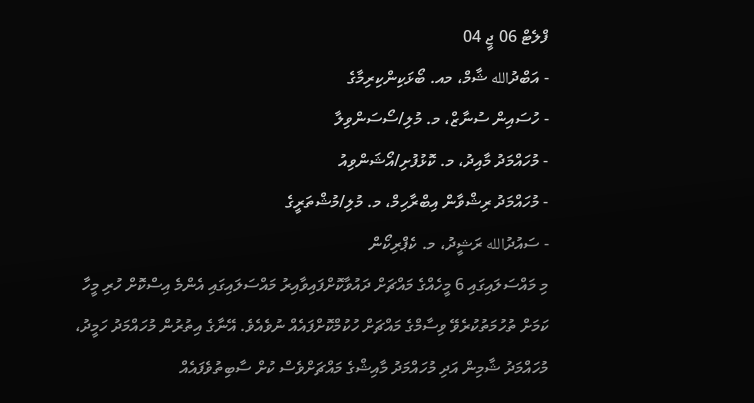ފްލެޓް 06 ޖީ 04
- އަބްދުالله ޝާމް، މއ. ބޯޅަކިންކިރިމާގެ
- ހުސައިން ސުނާޒް، މ. މުލި/ސޯސަންވިލާ
- މުހައްމަދު މާއިދު، މ. ކޮޅުފުށި/އޯޝަންވިއު
- މުހައްމަދު ރިޝްވާން އިބްރާހިމް، މ. މުލި/މުޝްތަރީގެ
- ސައުދުالله ރަޝީދު، މ. ކެޕްރިކޯން
މި މައްސަލައިގައި 6 މީހެއްގެ މައްޗަށް ދައުވާކޮށްފައިވާއިރު މައްސަލައިގައި އެންމެ އިސްކޮށް ހުރި މީހާ ކަމަށް ތުހުމަތުކުރެވޭ ވިސާމްގެ މައްޗަށް ހުކުމްކޮށްފައެއް ނުވެއެވެ. އޭނާގެ އިތުރުން މުހައްމަދު ހަމީދު، މުހައްމަދު ޝާމިން އަދި މުހައްމަދު މާއިޝްގެ މައްޗަށްވެސް ކުށް ސާބިތުވެފައެއް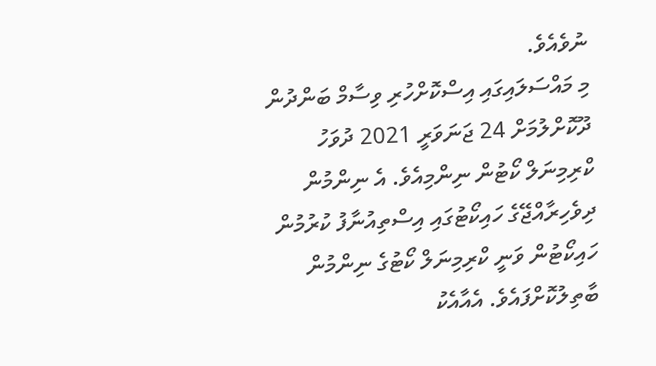ނުވެއެވެ.
މި މައްސަލައިގައި އިސްކޮށްހުރި ވިސާމް ބަންދުން ދޫކޮށްލުމަށް 24 ޖަނަވަރީ 2021 ދުވަހު ކްރިމިނަލް ކޯޓުން ނިންމިއެވެ. އެ ނިންމުން ދިވެހިރާއްޖޭގެ ހައިކޯޓުގައި އިސްތިއުނާފު ކުރުމުން ހައިކޯޓުން ވަނީ ކްރިމިނަލް ކޯޓުގެ ނިންމުން ބާތިލުކޮށްފައެވެ. އެއާއެކު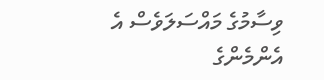ވިސާމުގެ މައްސަލަވެސް އެ އެންމެންގެ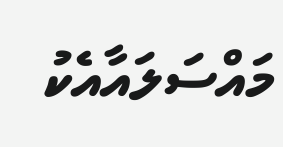މައްސަލައާއެކު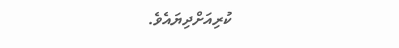ކުރިއަށްދިޔައެވެ.